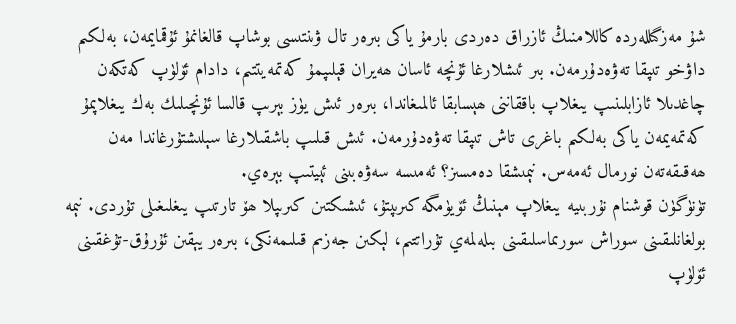شۇ مەزگىللەردە كاللامنىڭ ئازراق دەردى بارمۇ ياكى بىرەر تال ۋىنتىسى بوشاپ قالغانمۇ ئۇقمايمەن، بەلكىم داۋخو تىپقا تەۋەدۇرمەن. بىر ئىشلارغا ئۇنچە ئاسان ھەيران قېلىپمۇ كەتمەيتتىم، دادام ئۆلۈپ كەتكەن چاغدىلا ئازابلىنىپ يىغلاپ باققاننى ھېسابقا ئالمىغاندا، بىرەر ئىش يۈز بېرىپ قالسا ئۇنچىلىك بەك يىغلاپمۇ كەتمەيمەن ياكى بەلكىم باغرى تاش تىپقا تەۋەدۇرمەن. ئىش قىلىپ باشقىلارغا سېلىشتۇرغاندا مەن ھەقىقەتەن نورمال ئەمەس. نېمىشقا دەمسىز؟ ئەمىسە سەۋەبىنى ئېيتىپ بېرەي.
تۈنۈگۈن قوشنام نۇربىيە يىغلاپ مېنىڭ ئۆيۈمگە كىرىپتۇ، ئىشىكتىن كىرىپلا ھۆ تارتىپ يىغلىغىلى تۇردى. نېمە بولغانلىقىنى سوراش سورىماسلىقىنى بىلەلمەي تۇراتتىم، لېكىن جەزىم قىلىمەنكى، بىرەر يېقىن ئۇرۇق-تۇغقىنى ئۆلۈپ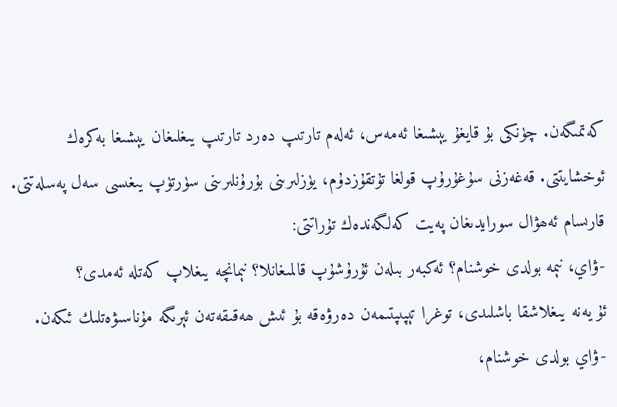كەتمىگەن. چۈنكى بۇ قايغۇ يېشىغا ئەمەس، ئەلەم تارتىپ دەرد تارتىپ يىغلىغان يېشىغا بەكرەك ئوخشايتتى. قەغەزنى سۇغۇرۇپ قولغا تۇتقۇزدۇم، يۈزلىرىنى بۇرۇنلىرىنى سۈرتۈپ يىغىسى سەل پەسلەتتى. قارىسام ئەھۋال سورايدىغان پەيت كەلگەندەك تۇراتتى:
-ۋاي، نېمە بولدى خوشنام؟ ئەكبەر بىلەن ئۇرۇشۇپ قالمىغانلا؟ نېمانچە يىغلاپ كەتلە ئەمدى؟
ئۇ يەنە يىغلاشقا باشلىدى، توغرا تېپىپتىمەن دەرۋەقە بۇ ئىش ھەقىقەتەن ئېرىگە مۇناسىۋەتلىك ئىكەن.
-ۋاي بولدى خوشنام،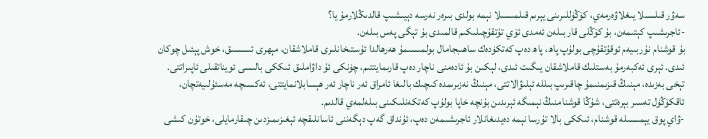سەۋر قىلسىلا يىغلاۋەرمەي، كۆڭۈللىرىنى يېرىم قىلمىسىلا نېمە بولدى بىرەر نەرسە دېيىشىپ قالدىڭلارمۇ يا؟
-ئاجرىشىپ كېتىمەن، بۇ كۆڭلى قار بىلەن ئەمدى ئۆي تۇتقۇچىلىكىم قالمىدى بۇ تېگى پەس بىلەن.
بۇ قوشنام نۇربىيەم ئوقۇتقۇچى بولۇپ پاھ، پاھ دەپ كەتكۈدەك ساھىبجامال بولمىسىمۇ ھەرھالدا ئۇستىخانلىرى قاملاشقان، مېھرى ئىسسىق، خوش پېئىل چوكان ئىدى. ئېرى ئەكبەرمۇ بەستلىك قاملاشقان يىگىت ئىدى، لېكىن بۇ ئادەمنى ناچار دەپ قارىمايتتىم، چۈنكى ئۇ داۋاملىق ئىككى بالىسى ئويناتقىلى ئاپىراتتى. تېخى بەزىدە، مېنىڭ قىزىمنىمۇ چاقىرىپ بىللە ئېلىۋالاتتى، مېنىڭ نەزىرىمدە كىچىك بالىغا ئامراق ئەر ناچار ئەر ھېسابلانمايتتى، ئەكسىچە مەسئۇلىيەتچان، ئاقكۆڭۈل تەسىر بېرەتتى، شۇڭا قوشنامنىڭ نېمىگە ئېرىدىن بۇنچە خاپا بولۇپ كەتكەنلىكىنى بىلەلمەي قالدىم.
-ۋاي پوق يېمىسىلە قوشنام، ئىككى بالا تۇرسا نېمە دەيدىغانلار ئاجرىشىمەن دەپ، ئۇنداق گەپ دېگەننى ئاسانلىقچە ئېغىزىمىزدىن چىقارمايلى، خوتۇن كىشى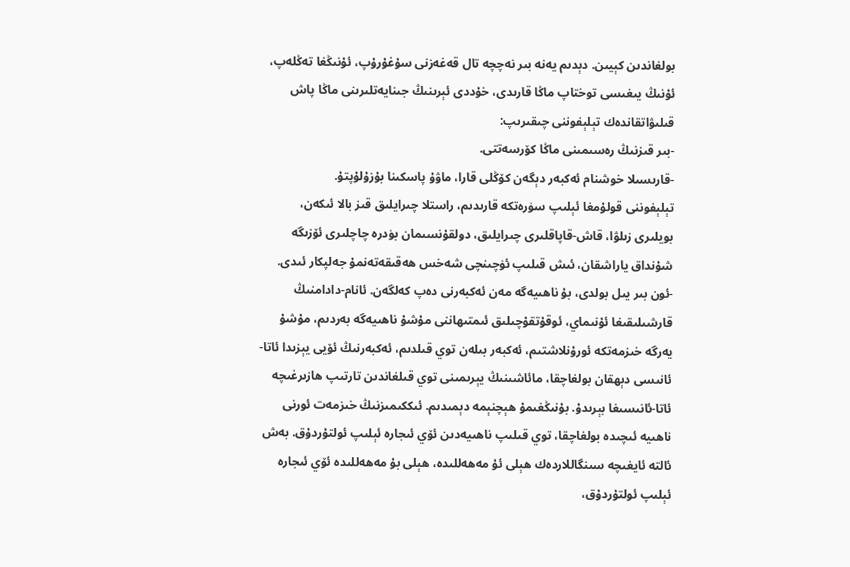بولغاندىن كېيىن. دېدىم يەنە بىر نەچچە تال قەغەزنى سۇغۇرۇپ، ئۇنىڭغا تەڭلەپ، ئۇنىڭ يىغىسى توختاپ ماڭا قارىدى، خۇددى ئېرىنىڭ جىنايەتلىرىنى ماڭا پاش قىلىۋاتقاندەك تېلېفوننى چىقىرىپ:
-بىر قىزنىڭ رەسىمىنى ماڭا كۆرسەتتى.
-قارىسىلا خوشنام ئەكبەر دېگەن كۆڭلى قارا، ماۋۇ پاسكىنا بۇزۇلۇپتۇ.
تېلېفوننى قولۇمغا ئېلىپ سۈرەتكە قارىدىم، راستلا چىرايلىق قىز بالا ئىكەن، بويلىرى زىلۋا، قاش-قاپاقلىرى چىرايلىق، دولقۇنسىمان بۈدرە چاچلىرى ئۆزىگە شۇنداق ياراشقان، ئىش قىلىپ ئۈچىنچى شەخس ھەقىقەتەنمۇ جەلپكار ئىدى.
-ئون بىر يىل بولدى، بۇ ناھىيەگە مەن ئەكبەرنى دەپ كەلگەن. ئانام-دادامنىڭ قارشىلىقىغا ئۇنىماي، ئوقۇتقۇچىلىق ئىمتىھاننى مۇشۇ ناھىيەگە بەردىم، مۇشۇ يەرگە خىزمەتكە ئورۇنلاشتىم، ئەكبەر بىلەن توي قىلدىم، ئەكبەرنىڭ ئۆيى يېزىدا ئاتا-ئانىسى دېھقان بولغاچقا، مائاشىنىڭ يېرىمىنى توي قىلغاندىن تارتىپ ھازىرغىچە ئاتا-ئانىسىغا بېرىدۇ. بۇنىڭغىمۇ ھېچنېمە دېمىدىم. ئىككىمىزنىڭ خىزمەت ئورنى ناھىيە ئىچىدە بولغاچقا، توي قىلىپ ناھىيەدىن ئۆي ئىجارە ئېلىپ ئولتۇردۇق. بەش ئالتە ئايغىچە سىنگاللاردەك ھېلى ئۇ مەھەللىدە، ھېلى بۇ مەھەللىدە ئۆي ئىجارە ئېلىپ ئولتۇردۇق،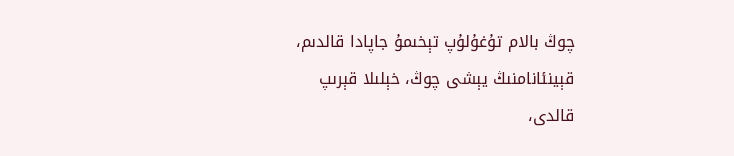چوڭ بالام تۇغۇلۇپ تېخىمۇ جاپادا قالدىم، قېينئانامنىڭ يېشى چوڭ، خېلىلا قېرىپ قالدى،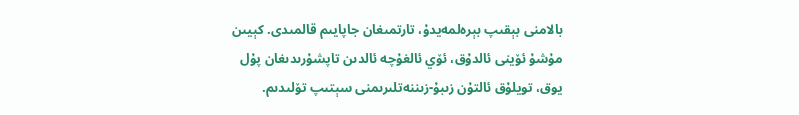بالامنى بېقىپ بېرەلمەيدۇ، تارتمىغان جاپايىم قالمىدى. كېيىن مۇشۇ ئۆينى ئالدۇق، ئۆي ئالغۇچە ئالدىن تاپشۇرىدىغان پۇل يوق، تويلۇق ئالتۇن زىبۇ-زىننەتلىرىمنى سېتىپ تۆلىدىم.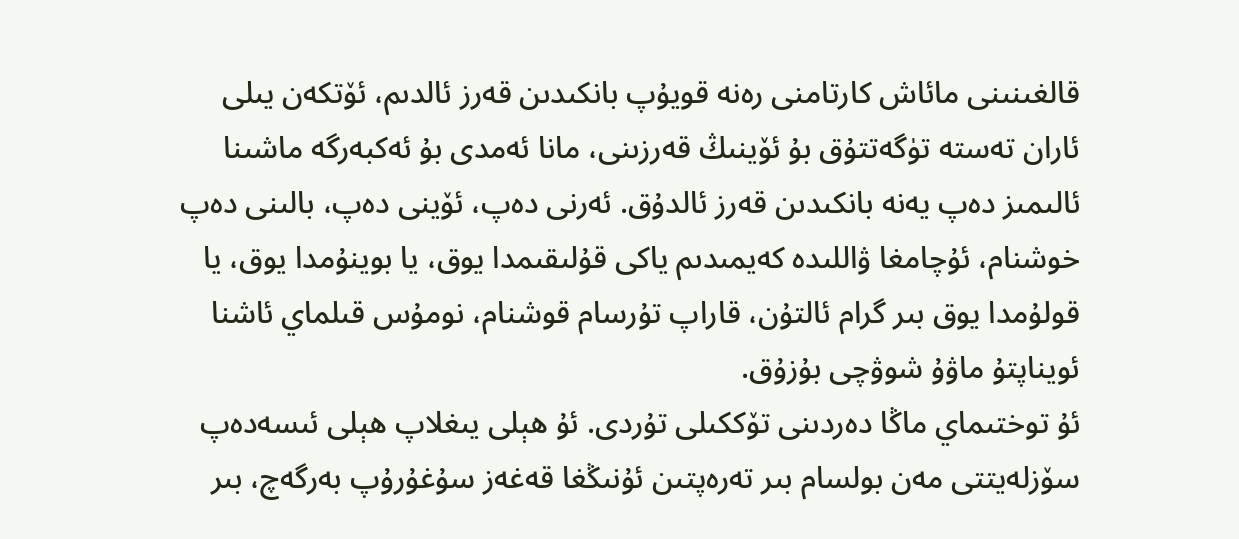قالغىنىنى مائاش كارتامنى رەنە قويۇپ بانكىدىن قەرز ئالدىم، ئۆتكەن يىلى ئاران تەستە تۈگەتتۇق بۇ ئۆينىڭ قەرزىنى، مانا ئەمدى بۇ ئەكبەرگە ماشىنا ئالىمىز دەپ يەنە بانكىدىن قەرز ئالدۇق. ئەرنى دەپ، ئۆينى دەپ، بالىنى دەپ خوشنام، ئۇچامغا ۋاللىدە كەيمىدىم ياكى قۇلىقىمدا يوق، يا بوينۇمدا يوق، يا قولۇمدا يوق بىر گرام ئالتۇن، قاراپ تۇرسام قوشنام، نومۇس قىلماي ئاشنا ئويناپتۇ ماۋۇ شوۋچى بۇزۇق.
ئۇ توختىماي ماڭا دەردىنى تۆككىلى تۇردى. ئۇ ھېلى يىغلاپ ھېلى ئىسەدەپ سۆزلەيتتى مەن بولسام بىر تەرەپتىن ئۇنىڭغا قەغەز سۇغۇرۇپ بەرگەچ، بىر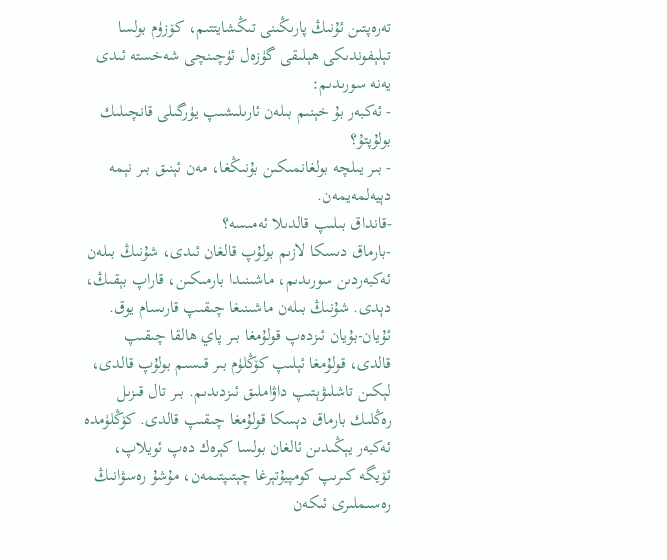تەرەپتىن ئۇنىڭ پارىڭىنى تىڭشايتتىم، كۆزۈم بولسا تېلېفوندىكى ھېلىقى گۈزەل ئۈچىنچى شەخستە ئىدى يەنە سورىدىم:
- ئەكبەر بۇ خېنىم بىلەن ئارىلىشىپ يۈرگىلى قانچىلىك بولۇپتۇ؟
- بىر يىلچە بولغانمىكىن بۇنىڭغا، مەن ئېنىق بىر نېمە دېيەلمەيمەن.
-قانداق بىلىپ قالدىلا ئەمىسە؟
-بارماق دىسكا لازىم بولۇپ قالغان ئىدى، شۇنىڭ بىلەن ئەكبەردىن سورىدىم، ماشىنىدا بارمىكىن، قاراپ بېقىڭ، دېدى. شۇنىڭ بىلەن ماشىنىغا چىقىپ قارىسام يوق. ئۇيان-بۇيان ئىزدەپ قولۇمغا بىر پاي ھالقا چىقىپ قالدى، قولۇمغا ئېلىپ كۆڭلۈم بىر قىسىم بولۇپ قالدى، لېكىن تاشلىۋېتىپ داۋاملىق ئىزدىدىم. بىر تال قىزىل رەڭلىك بارماق دېسكا قولۇمغا چىقىپ قالدى. كۆڭلۈمدە ئەكبەر يېڭىدىن ئالغان بولسا كېرەك دەپ ئويلاپ، ئۆيگە كىرىپ كومپيۇتېرغا چېتىپتىمەن، مۇشۇ رەسۋانىڭ رەسىملىرى ئىكەن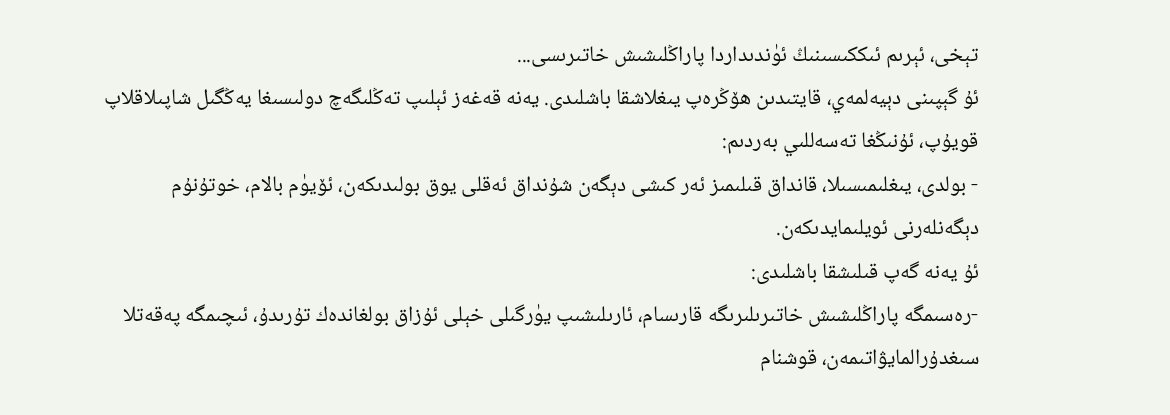تېخى، ئېرىم ئىككىسىنىڭ ئۈندىداردا پاراڭلىشىش خاتىرىسى...
ئۇ گېپىنى دېيەلمەي، قايتىدىن ھۆڭرەپ يىغلاشقا باشلىدى. يەنە قەغەز ئېلىپ تەڭلىگەچ دولىسىغا يەڭگىل شاپىلاقلاپ قويۇپ، ئۇنىڭغا تەسەللىي بەردىم:
- بولدى، يىغلىمىسىلا، قانداق قىلىمىز ئەر كىشى دېگەن شۇنداق ئەقلى يوق بولىدىكەن، ئۆيۈم بالام، خوتۇنۇم دېگەنلەرنى ئويلىمايدىكەن.
ئۇ يەنە گەپ قىلىشقا باشلىدى:
-رەسىمگە پاراڭلىشىش خاتىرىلىرىگە قارىسام، ئارىلىشىپ يۈرگىلى خېلى ئۇزاق بولغاندەك تۇرىدۇ، ئىچىمگە پەقەتلا سىغدۇرالمايۋاتىمەن، قوشنام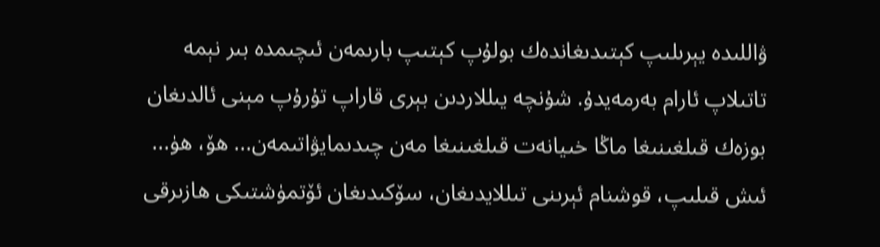ۋاللىدە يېرىلىپ كېتىدىغاندەك بولۇپ كېتىپ بارىمەن ئىچىمدە بىر نېمە تاتىلاپ ئارام بەرمەيدۇ. شۇنچە يىللاردىن بېرى قاراپ تۇرۇپ مېنى ئالدىغان بوزەك قىلغىنىغا ماڭا خىيانەت قىلغىنىغا مەن چىدىمايۋاتىمەن... ھۆ، ھۈ...
ئىش قىلىپ، قوشنام ئېرىنى تىللايدىغان، سۆكىدىغان ئۆتمۈشتىكى ھازىرقى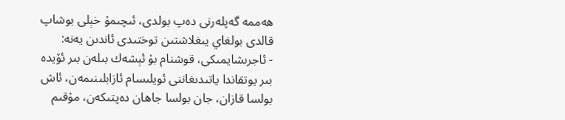ھەممە گەپلەرنى دەپ بولدى، ئىچىمۇ خېلى بوشاپ قالدى بولغاي يىغلاشتىن توختىدى ئاندىن يەنە:
- ئاجرىشايمىكى، قوشنام بۇ ئېشەك بىلەن بىر ئۆيدە بىر يوتقاندا ياتىدىغاننى ئويلىسام ئازابلىنىمەن، ئاش بولسا قازان، جان بولسا جاھان دەپتىكەن، مۇقىم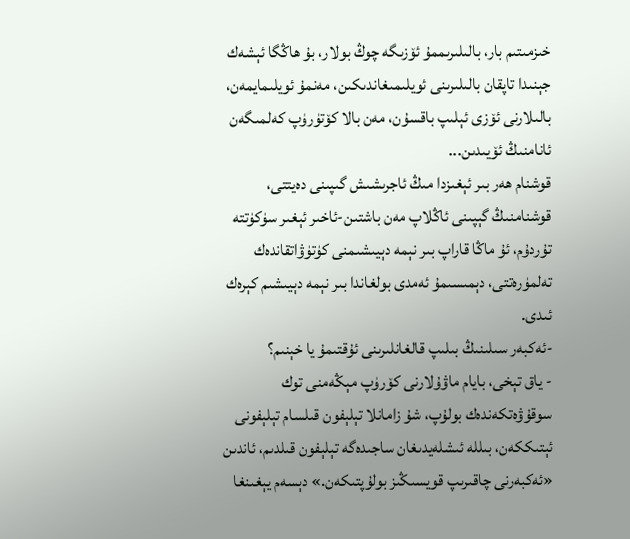خىزمىتىم بار، بالىلىرىممۇ ئۆزىگە چوڭ بولار، بۇ ھاڭگا ئېشەك جېنىدا تاپقان بالىلىرىنى ئويلىمىغاندىكىن، مەنمۇ ئويلىمايمەن، بالىلارنى ئۆزى ئېلىپ باقسۇن، مەن بالا كۆتۈرۈپ كەلمىگەن ئانامنىڭ ئۆيىدىن...
قوشنام ھەر بىر ئېغىزدا مىڭ ئاجرىشىش گىپىنى دەيتتى، قوشنامنىڭ گېپىنى ئاڭلاپ مەن باشتىن-ئاخىر ئېغىر سۈكۈتتە تۇردۇم، ئۇ ماڭا قاراپ بىر نېمە دېيىشىمنى كۈتۈۋاتقاندەك تەلمۈرەتتى، دېمىسىمۇ ئەمدى بولغاندا بىر نېمە دېيىشىم كېرەك ئىدى.
-ئەكبەر سىلىنىڭ بىلىپ قالغانلىرىنى ئۇقتىمۇ يا خېنىم؟
- ياق تېخى، بايام ماۋۇلارنى كۆرۈپ مېڭەمنى توك سوقۇۋەتكەندەك بولۇپ، شۇ زامانلا تېلېفون قىلسام تېلېفونى ئېتىككەن، بىللە ئىشلەيدىغان ساجىدەگە تېلېفون قىلدىم، ئاندىن «ئەكبەرنى چاقىرىپ قويسىڭىز بولۇپتىكەن.» دېسەم يېغىنغا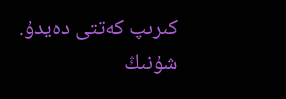كىرىپ كەتتى دەيدۇ. شۇنىڭ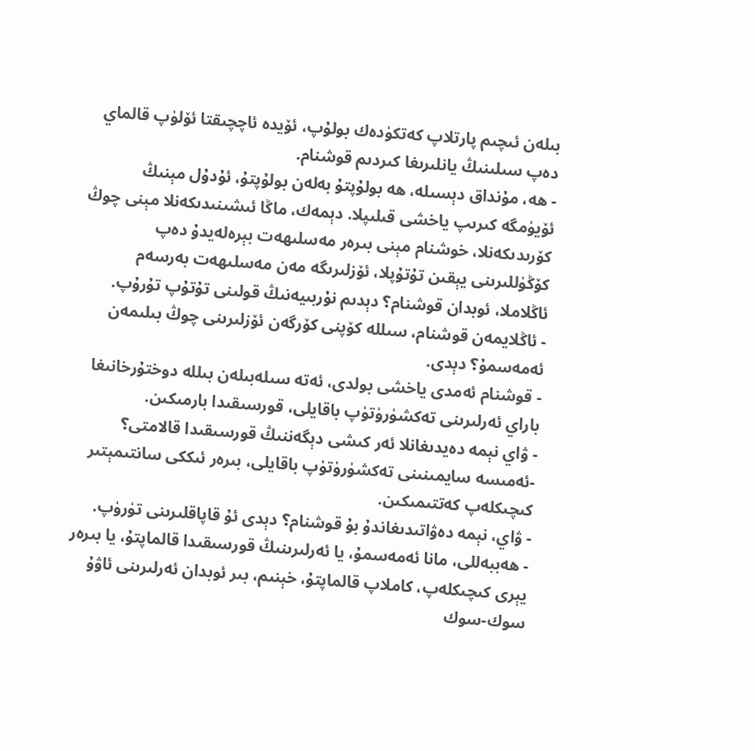بىلەن ئىچىم پارتلاپ كەتكۈدەك بولۇپ، ئۆيدە ئاچچىقتا ئۆلۈپ قالماي دەپ سىلىنىڭ يانلىرىغا كىردىم قوشنام.
- ھە، مۇنداق دېسىلە، ھە بولۇپتۇ بەلەن بولۇپتۇ، ئۇدۇل مېنىڭ ئۆيۈمگە كىرىپ ياخشى قىلىپلا. دېمەك، ماڭا ئىشىنىدىكەنلا مېنى چوڭ كۆرىدىكەنلا، خوشنام مېنى بىرەر مەسلىھەت بېرەلەيدۇ دەپ كۆڭۈللىرىنى يېقىن تۇتۇپلا، ئۆزلىرىگە مەن مەسلىھەت بەرسەم ئاڭلاملا، ئوبدان قوشنام؟ دېدىم نۇربىيەنىڭ قولىنى تۇتۇپ تۇرۇپ.
- ئاڭلايمەن قوشنام، سىللە كۆپنى كۆرگەن ئۆزلىرىنى چوڭ بىلىمەن ئەمەسمۇ؟ دېدى.
- قوشنام ئەمدى ياخشى بولدى، ئەتە سىلەبىلەن بىللە دوختۇرخانىغا باراي ئەرلىرىنى تەكشۈرۈتۈپ باقايلى، قورسىقىدا بارمىكىن.
- ۋاي نېمە دەيدىغانلا ئەر كىشى دېگەننىڭ قورسىقىدا قالامتى؟
-ئەمىسە سايمىنىنى تەكشۈرۈتۈپ باقايلى، بىرەر ئىككى سانتىمېتىر كىچىكلەپ كەتتىمىكىن.
- ۋاي، نېمە دەۋاتىدىغاندۇ بۇ قوشنام؟ دېدى ئۇ قاپاقلىرىنى تۈرۈپ.
- ھەببەللى، مانا ئەمەسمۇ، يا ئەرلىرىنىڭ قورسىقىدا قالماپتۇ، يا بىرەر يېرى كىچىكلەپ، كاملاپ قالماپتۇ، خېنىم، بىر ئوبدان ئەرلىرىنى ئاۋۇ سوك-سوك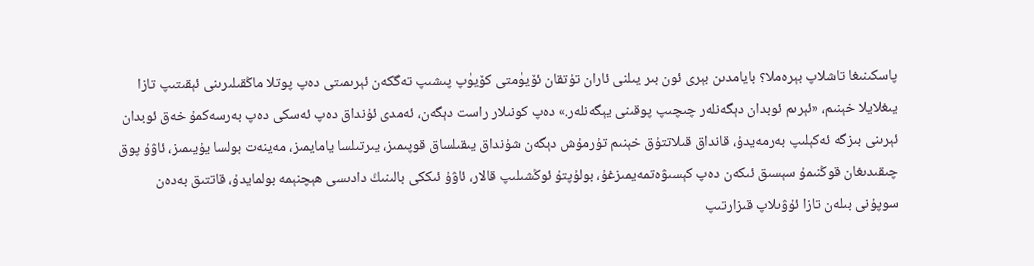پاسكىنىغا تاشلاپ بېرەملا؟ بايامدىن بېرى ئون بىر يىلنى ئاران تۇتقان ئۆيۈمتى كۆيۈپ پىشىپ تەگكەن ئېرىمىتى دەپ پوتلا ماڭقىلىرىنى ئېقىتىپ تازا يىغلايلا خېنىم، «ئېرىم ئوبدان دېگەنلەر چىچىپ پوقىنى يېگەنلەر.» دەپ كونىلار راست دېگەن، ئەمدى ئۇنداق دەپ ئەسكى دەپ بەرسەكمۇ خەق ئوبدان ئېرىنى بىزگە ئەكېلىپ بەرمەيدۇ، قانداق قىلاتتۇق خېنىم تۇرمۇش دېگەن شۇنداق يىقىلساق قوپىمىز، يىرتىلسا يامايمىز، مەينەت بولسا يۇيىمىز، ئاۋۇ پوق چىقىدىغان قوڭنىمۇ سېسىق ئىكەن دەپ كېسىۋەتمەيمىزغۇ، بولۇپتۇ ئوڭشىلىپ قالار، ئاۋۇ ئىككى بالىنىڭ دادىسى ھېچنېمە بولمايدۇ، قاتتىق بەدەن سوپۇنى بىلەن تازا ئۇۋىلاپ قىزارتىپ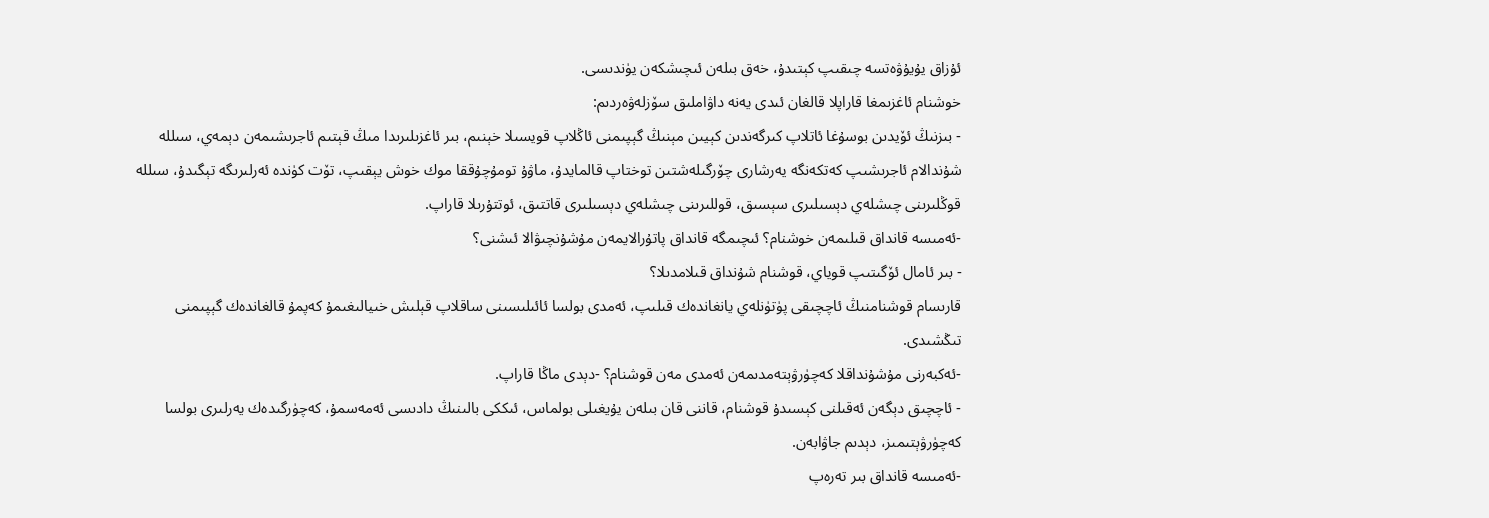ئۇزاق يۇيۇۋەتسە چىقىپ كېتىدۇ، خەق بىلەن ئىچىشكەن يۈندىسى.
خوشنام ئاغزىمغا قاراپلا قالغان ئىدى يەنە داۋاملىق سۆزلەۋەردىم:
- بىزنىڭ ئۆيدىن بوسۇغا ئاتلاپ كىرگەندىن كېيىن مېنىڭ گېپىمنى ئاڭلاپ قويسىلا خېنىم، بىر ئاغزىلىرىدا مىڭ قېتىم ئاجرىشىمەن دېمەي، سىللە شۇندالام ئاجرىشىپ كەتكەنگە يەرشارى چۆرگىلەشتىن توختاپ قالمايدۇ، ماۋۇ تومۇچۇققا موك خوش يېقىپ، تۆت كۈندە ئەرلىرىگە تېگىدۇ، سىللە قوڭلىرىنى چىشلەي دېسىلىرى سېسىق، قوللىرىنى چىشلەي دېسىلىرى قاتتىق، ئوتتۇرىلا قاراپ.
-ئەمىسە قانداق قىلىمەن خوشنام؟ ئىچىمگە قانداق پاتۇرالايمەن مۇشۇنچىۋالا ئىشنى؟
- بىر ئامال ئۆگىتىپ قوياي، قوشنام شۇنداق قىلامدىلا؟
قارىسام قوشنامنىڭ ئاچچىقى پۈتۈنلەي يانغاندەك قىلىپ، ئەمدى بولسا ئائىلىسىنى ساقلاپ قېلىش خىيالىغىمۇ كەپمۇ قالغاندەك گېپىمنى تىڭشىدى.
-ئەكبەرنى مۇشۇنداقلا كەچۈرۋېتەمدىمەن ئەمدى مەن قوشنام؟ -دېدى ماڭا قاراپ.
- ئاچچىق دېگەن ئەقىلنى كېسىدۇ قوشنام، قاننى قان بىلەن يۇيغىلى بولماس، ئىككى بالىنىڭ دادىسى ئەمەسمۇ، كەچۈرگىدەك يەرلىرى بولسا كەچۈرۋېتىمىز، دېدىم جاۋابەن.
-ئەمىسە قانداق بىر تەرەپ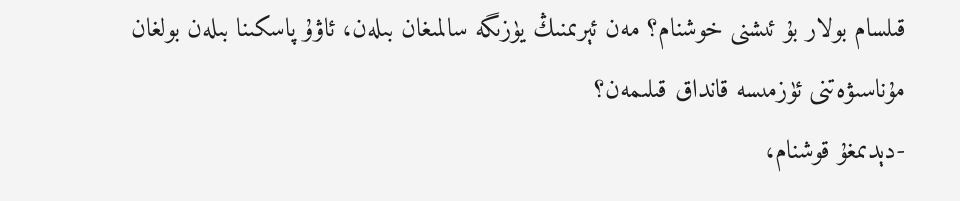قىلسام بولار بۇ ئىشنى خوشنام؟ مەن ئېرىمنىڭ يۈزىگە سالمىغان بىلەن، ئاۋۇ پاسكىنا بىلەن بولغان مۇناسىۋەتنى ئۈزمىسە قانداق قىلىمەن؟
-دېدىمغۇ قوشنام،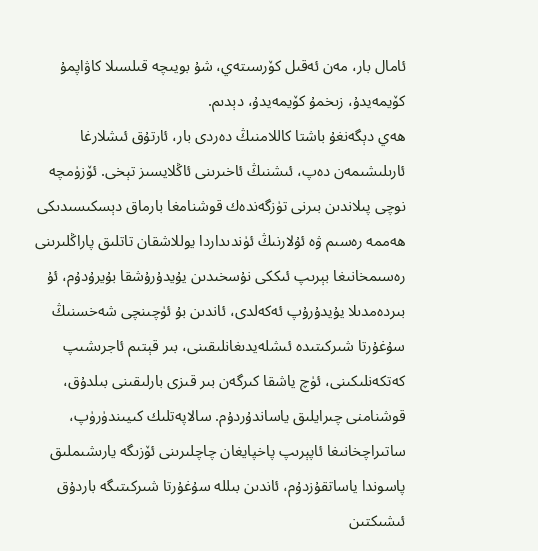ئامال بار، مەن ئەقىل كۆرسىتەي، شۇ بويىچە قىلسىلا كاۋاپمۇ كۆيمەيدۇ، زىخمۇ كۆيمەيدۇ، دېدىم.
ھەي دېگەنغۇ باشتا كاللامنىڭ دەردى بار، ئارتۇق ئىشلارغا ئارىلىشىمەن دەپ، ئىشنىڭ ئاخىرىنى ئاڭلايسىز تېخى. ئۆزۈمچە نوچى پىلاندىن بىرنى تۈزگەندەك قوشنامغا بارماق دېسكىسىدىكى ھەممە رەسىم ۋە ئۇلارنىڭ ئۈندىداردا يوللاشقان تاتلىق پاراڭلىرىنى رەسىمخانىغا بېرىپ ئىككى نۇسخىدىن يۇيدۇرۇشقا بۇيرۇدۇم، ئۇ بىردەمدىلا يۇيدۇرۇپ ئەكەلدى، ئاندىن بۇ ئۈچىنچى شەخسنىڭ سۇغۇرتا شىركىتىدە ئىشلەيدىغانلىقىنى، بىر قېتىم ئاجرىشىپ كەتكەنلىكىنى، ئۈچ ياشقا كىرگەن بىر قىزى بارلىقىنى بىلدۇق، قوشنامنى چىرايلىق ياساندۇردۇم. سالاپەتلىك كىيىندۈرۈپ، ساتىراچخانىغا ئاپېرىپ پاخپايغان چاچلىرىنى ئۆزىگە يارىشىملىق پاسوندا ياساتقۇزدۇم، ئاندىن بىللە سۇغۇرتا شىركىتىگە باردۇق ئىشىكتىن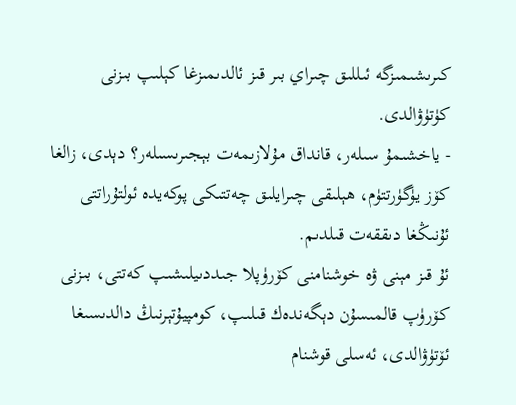كىرىشىمىزگە ئىللىق چىراي بىر قىز ئالدىمىزغا كېلىپ بىزنى كۈتۈۋالدى.
- ياخشىمۇ سىلەر، قانداق مۇلازىمەت بېجىرىسىلەر؟ دېدى، زالغا كۆز يۈگۈرتتۈم، ھېلىقى چىرايلىق چەتتىكى پوكەيدە ئولتۇراتتى ئۇنىڭغا دىققەت قىلدىم.
ئۇ قىز مېنى ۋە خوشنامنى كۆرۈپلا جىددىيلىشىپ كەتتى، بىزنى كۆرۈپ قالمىسۇن دېگەندەك قىلىپ، كومپيۇتېرنىڭ دالدىسىغا ئۆتۈۋالدى، ئەسلى قوشنام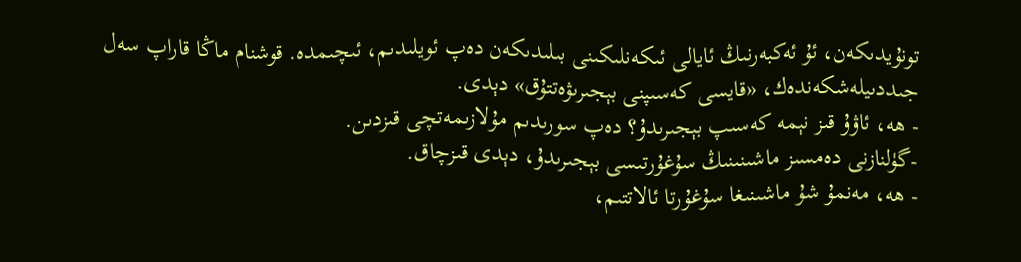تونۇيدىكەن، ئۇ ئەكبەرنىڭ ئايالى ئىكەنلىكىنى بىلىدىكەن دەپ ئويلىدىم، ئىچىمدە. قوشنام ماڭا قاراپ سەل جىددىيلەشكەندەك، «قايسى كەسىپنى بېجىرىۋەتتۇق» دېدى.
- ھە، ئاۋۇ قىز نېمە كەسىپ بېجىرىدۇ؟ دەپ سورىدىم مۇلازىمەتچى قىزدىن.
-گۈلنازنى دەمسىز ماشىنىنىڭ سۇغۇرتىسى بېجىرىدۇ، دېدى قىزچاق.
- ھە، مەنمۇ شۇ ماشىنىغا سۇغۇرتا ئالاتتىم،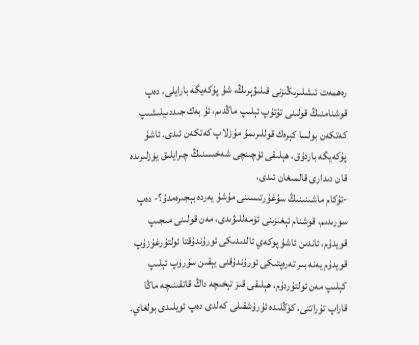رەھمەت ئىشلىرىڭىزنى قىلىۋېرىڭ، شۇ پۇكەيگە بارايلى، دەپ قوشنامنىڭ قولىنى تۇتۇپ ئېلىپ ماڭدىم، ئۇ بەك جىددىيلىشىپ كەتكەن بولسا كېرەك قوللىرىمۇ مۇزلاپ كەتكەن ئىدى. ئاشۇ پۇكەيگە باردۇق، ھېلىقى ئۈچىنچى شەخىسنىڭ چىرايلىق يۈزلىرىدە قان دىدارى قالمىغان ئىدى.
-ئۇكام ماشىنىنىڭ سۇغۇرتىسىنى مۇشۇ يەردە بېجىرەمدۇ؟- دەپ سورىدىم، قوشنام ئېغىزىنى ئۆمەللىۋىدى، مەن قولىنى مىجىپ قويدۇم، ئاندىن ئاشۇ پوكەي ئالدىدىكى ئورۇندۇقتا ئولتۇرغۇزۇپ قويدۇم يەنە بىر تەرەپتىكى ئورۇندۇقنى يېقىن سۈرۈپ ئېلىپ كېلىپ مەن ئولتۇردۇم، ھېلىقى قىز تېخىچە داڭ قاتقىنىچە ماڭا قاراپ تۇراتتى، كۆڭلىدە ئۇرۇشقىلى كەلدى دەپ ئويلىدى بولغاي.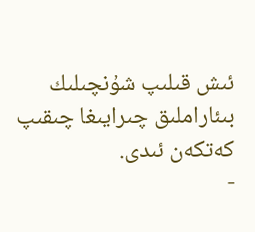ئىش قىلىپ شۇنچىلىك بىئاراملىق چىرايىغا چىقىپ كەتكەن ئىدى.
-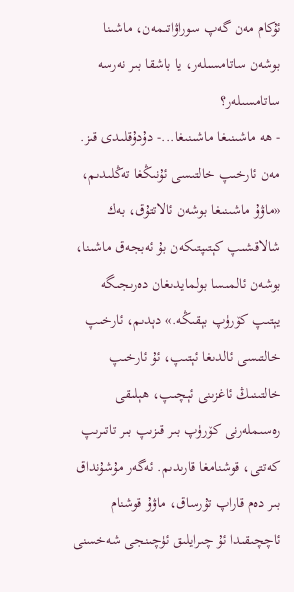ئۇكام مەن گەپ سوراۋاتىمەن، ماشىنا بوشەن ساتامسىلەر، يا باشقا بىر نەرسە ساتامسىلەر؟
- ھە ماشىنىغا ماشىنىغا...- دۇدۇقلىدى قىز. مەن ئارخىپ خالتىسى ئۇنىڭغا تەڭلىدىم، «ماۋۇ ماشىنىغا بوشەن ئالاتتۇق، بەك شالاقشىپ كېتىپتىكەن بۇ ئەبجەق ماشىنا، بوشەن ئالمىسا بولمايدىغان دەرىجىگە يېتىپ كۆرۈپ بېقىڭە.» دېدىم، ئارخىپ خالتىسى ئالدىغا ئېتىپ، ئۇ ئارخىپ خالتىنىڭ ئاغزىنى ئېچىپ، ھېلىقى رەسىملەرنى كۆرۈپ بىر قىزىپ بىر تاتىرىپ كەتتى، قوشنامغا قارىدىم. ئەگەر مۇشۇنداق بىر دەم قاراپ تۇرساق، ماۋۇ قوشنام ئاچچىقىدا ئۇ چىرايلىق ئۈچىنجى شەخسنى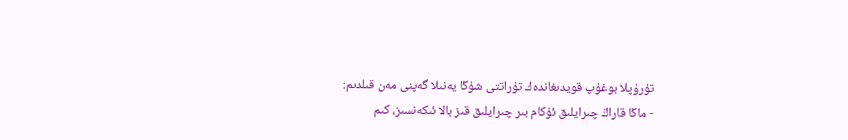تۇرۇپلا بوغۇپ قويدىغاندەك تۇراتتى شۇڭا يەنىلا گەپنى مەن قىلدىم:
- ماڭا قاراڭ چىرايلىق ئۇكام بىر چىرايلىق قىز بالا ئىكەنسىز، كىم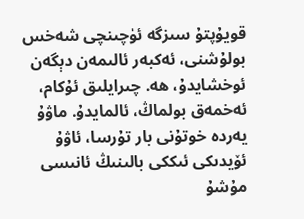قويۇپتۇ سىزگە ئۈچىنچى شەخس بولۇشنى، ئەكبەر ئالىمەن دېگەن ئوخشايدۇ، ھە. چىرايلىق ئۇكام، ئەخمەق بولماڭ، ئالمايدۇ. ماۋۇ يەردە خوتۇنى بار تۇرسا، ئاۋۇ ئۆيدىكى ئىككى بالىنىڭ ئانىسى مۇشۇ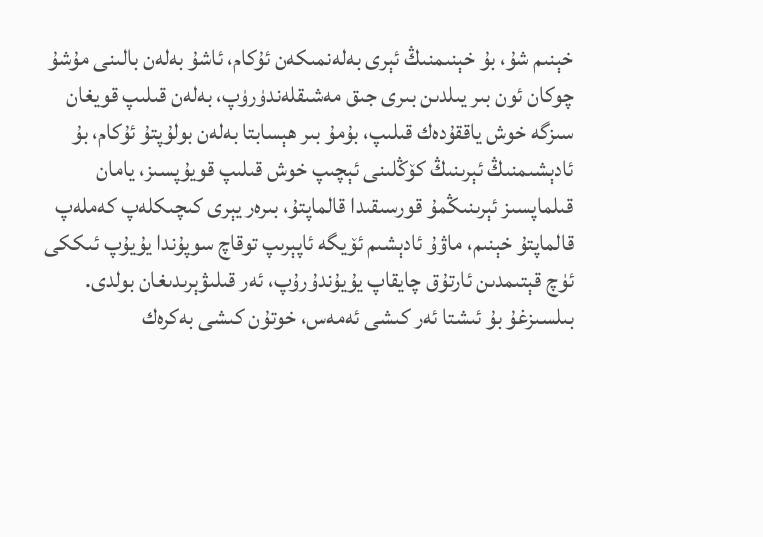خېنىم شۇ، بۇ خېنىمنىڭ ئېرى بەلەنمىكەن ئۇكام، ئاشۇ بەلەن بالىنى مۇشۇ چوكان ئون بىر يىلدىن بىرى جىق مەشىقلەندۈرۈپ، بەلەن قىلىپ قويغان سىزگە خوش ياققۇدەك قىلىپ، بۇمۇ بىر ھېسابتا بەلەن بولۇپتۇ ئۇكام، بۇ ئادېشىمنىڭ ئېرىنىڭ كۆڭلىنى ئېچىپ خوش قىلىپ قويۇپسىز، يامان قىلماپسىز ئېرىنىڭمۇ قورسىقىدا قالماپتۇ، بىرەر يېرى كىچىكلەپ كەملەپ قالماپتۇ خېنىم، ماۋۇ ئادېشىم ئۆيگە ئاپېرىپ توقاچ سوپۇندا يۇيۇپ ئىككى ئۈچ قېتىمدىن ئارتۇق چايقاپ يۇيۇندۇرۇپ، ئەر قىلىۋېرىدىغان بولدى. بىلسىزغۇ بۇ ئىشتا ئەر كىشى ئەمەس، خوتۇن كىشى بەكرەك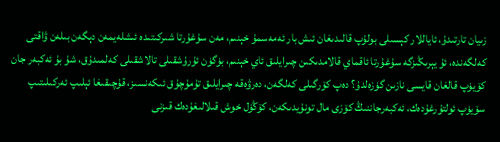زىيان تارتىدۇ، ئاياللار كېسىلى بولۇپ قالىدىغان ئىش بار ئەمەسمۇ خېنىم، مەن سۇغۇرتا شىركىتىدە ئىشلەيمەن دېگەن بىلەن ۋاقتى كەلگەندە، ئۇ يېرىڭىزگە سۇغۇرتا ئاقماي قالامدىكىن چىرايلىق ئاي خېنىم، بۈگۈن ئۇرۇشقىلى تالاشقىلى كەلمىدۇق، شۇ بۇ ئەكبەر جان كۆيۈپ قالغان قايسى نازىن گۈزەلدۇ؟ دەپ كۆرگىلى كەلگەن، دەرۋەقە چىرايلىق تۇمۇچۇق ئىكەنسىز، قۇچىقىغا ئېلىپ ئەركىلىتىپ سۆيۈپ ئولتۇرغۇدەك، ئەكبەرجاننىڭ كۆزى مال تونۇيدىكەن، كۆڭۈل خوش قىلالىغۇدەك قىزنى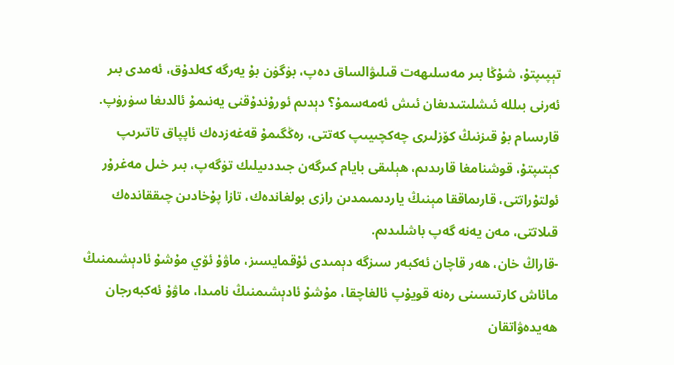تېپىپتۇ، شۇڭا بىر مەسلىھەت قىلىۋالساق دەپ، بۈگۈن بۇ يەرگە كەلدۇق، ئەمدى بىر ئەرنى بىللە ئىشلىتىدىغان ئىش ئەمەسمۇ؟ دېدىم ئورۇندۇقنى يەنىمۇ ئالدىغا سۈرۈپ.
قارىسام بۇ قىزنىڭ كۆزلىرى چەكچىيىپ كەتتى، رەڭگىمۇ قەغەزدەك ئاپپاق تاتىرىپ كېتىپتۇ، قوشنامغا قارىدىم، ھېلىقى بايام كىرگەن جىددىيلىك تۈگەپ، بىر خىل مەغرۇر ئولتۇراتتى، قارىماققا مېنىڭ ياردىمىمدىن رازى بولغاندەك، تازا پۇخادىن چىققاندەك قىلاتتى، مەن يەنە گەپ باشلىدىم.
-قاراڭ خان، ھەر قاچان ئەكبەر سىزگە دېمىدى ئۇقمايسىز، ماۋۇ ئۆي مۇشۇ ئادېشىمنىڭ مائاش كارتىسىنى رەنە قويۇپ ئالغاچقا، مۇشۇ ئادېشىمنىڭ نامىدا، ماۋۇ ئەكبەرجان ھەيدەۋاتقان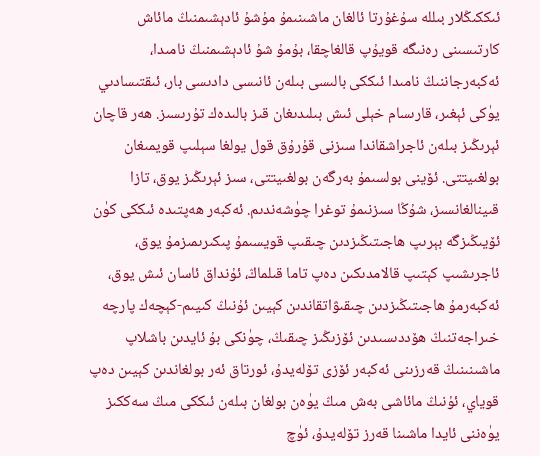ئىككىڭلار بىللە سۇغۇرتا ئالغان ماشىنىمۇ مۇشۇ ئادېشىمنىڭ مائاش كارتىسىنى رەنىگە قويۇپ قالغاچقا، بۇمۇ شۇ ئادېشىمنىڭ نامىدا، ئەكبەرجاننىڭ نامىدا ئىككى بالىسى بىلەن ئانىسى دادىسى بار، ئىقتىسادىي يۈكى ئېغىر، قارىسام خېلى ئىش بىلىدىغان قىز بالىدەك تۇرىسىز. ھەر قاچان ئېرىڭىز بىلەن ئاجراشقاندا سىزنى قۇرۇق قول يولغا سېلىپ قويمىغان بولغىيتتى. ئۆينى بولسىمۇ بەرگەن بولغىيتتى، سىز ئېرىڭىز يوق، تازا قىينالغانسىز، شۇڭا سىزنىمۇ توغرا چۈشەندىم. ئەكبەر ھەپتىدە ئىككى كۈن ئۆيىڭىزگە بېرىپ ھاجىتىڭىزدىن چىقىپ قويسىمۇ پىكىرىمىزمۇ يوق، ئاجرىشىپ كېتىپ قالامدىكىن دەپ تاما قىلماڭ، ئۇنداق ئاسان ئىش يوق، ئەكبەرمۇ ھاجىتىڭىزدىن چىقىۋاتقاندىن كېيىن ئۇنىڭ كىيىم-كېچەك پارچە خىراجەتنىڭ ھۆددىسىدىن ئۆزىڭىز چىقىڭ، چۈنكى بۇ ئايدىن باشلاپ ماشىنىنىڭ قەرزىنى ئەكبەر ئۆزى تۆلەيدۇ، ئورتاق ئەر بولغاندىن كېيىن دەپ قوياي، ئۇنىڭ مائاشى بەش مىڭ يۈەن بولغان بىلەن ئىككى مىڭ سەككىز يۈەننى ئايدا ماشىنا قەرز تۆلەيدۇ، ئۈچ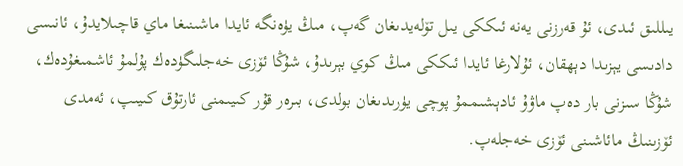يىللىق ئىدى، ئۇ قەرزنى يەنە ئىككى يىل تۆلەيدىغان گەپ، مىڭ يۈەنگە ئايدا ماشىنىغا ماي قاچىلايدۇ، ئانىسى دادىسى يېزىدا دېھقان، ئۇلارغا ئايدا ئىككى مىڭ كوي بېرىدۇ، شۇڭا ئۆزى خەجلىگۈدەك پۇلمۇ ئاشمىغۇدەك، شۇڭا سىزنى بار دەپ ماۋۇ ئادېشىممۇ پوچى يۈرىدىغان بولدى، بىرەر قۇر كىيىمنى ئارتۇق كىيىپ، ئەمدى ئۆزىنىڭ مائاشىنى ئۆزى خەجلەپ.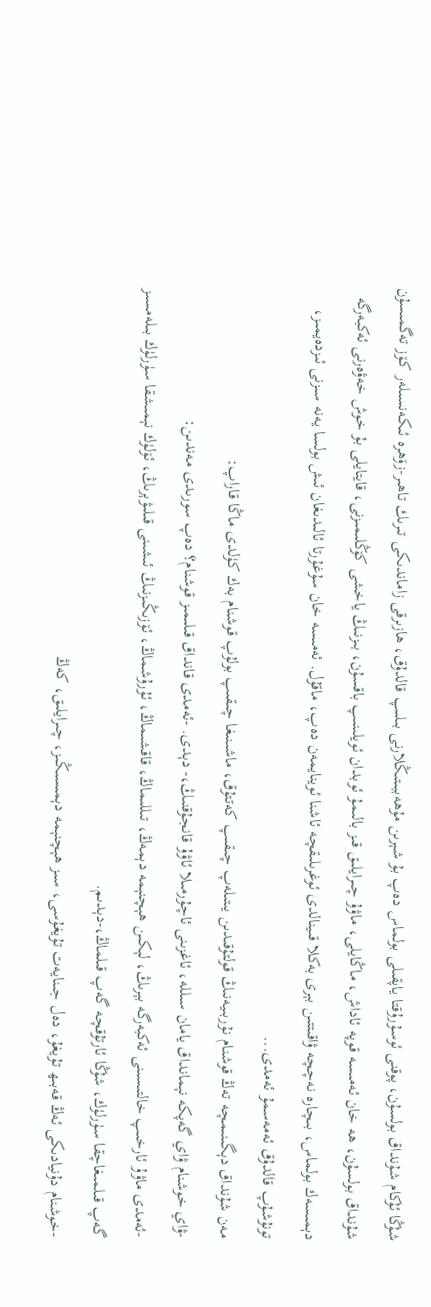شۇڭا ئۇكام شۇنداق بولسۇن، پوقنى ئوسۇرۇقتا ياپقىلى بولماس دەپ بۇ شېرىن مۇھەببىتىڭلارنى بىلىپ قالدۇق، ھازىرقى زاماندىكى تىرىك تاھىر-زۆھرە ئىكەنسىلەر كۆز تەگمىسۇن شۇنداق بولسۇن، ھە خان ئەمىسە قوپە ئاداش، ماڭايلى، ماۋۇ چىرايلىق قىز بالىمۇ ئوبدان ئويلىنىپ باقسۇن، بىزنىڭ ياخشى كۆڭلىمىزنى، قايتايلى بۇ خوش خەۋەرنى ئەكبەرگە دېمىسەك بولماس، بىچارە نەچچە ۋاقىتتىن بېرى بەكلا قىينالدى ئوغرىلىقچە ئاشنا ئوينايمەن دەپ، ماقۇل. ئەمىسە خان سۇغۇرتا ئالىدىغان ئىش بولسا يەنە سىزنى ئىزدەيمىز، تونۇشۇپ قالدۇق ئەمەسمۇ ئەمدى...
مەن شۇنداق دېگىنىمچە تەڭ قوشنام نۇربىيەنىڭ قولتۇقىدىن يىتىلەپ چىقىپ كەتتۇق، ماشىنىغا چىقىپ بولۇپ قوشنام بەك كۈلدى ماڭا قاراپ:
-ۋاي خوشنام ۋاي گەپكە نېمانداق يامان سىللە، ئاغزىنى ئاچۇرمىلا ئاۋۇ قانجۇقنىڭ،- دېدى. -ئەمدى قانداق قىلىمىز قوشنام؟ دەپ سورىدى مەندىن:
-ئەمدى ماۋۇ ئارخىپ خالتىسىنى ئەكبەرگە بېرىڭ، لېكىن ھېچنېمە دېمەڭ، تىللىماڭ، قاقشىماڭ، ئۇرۇشماڭ، ئۆزىڭىزنىڭ ئىشىنى قىلىۋېرىڭ، ئۆلۈك نېمىشقا سۈرلۈك بىلەمسىز گەپ قىلمىغاچقا سۈرلۈك، شۇڭا ئارتۇقچە گەپ قىلماڭ،-دېدىم.
-خوشنام دۇنيادىكى ئەڭ قەبىھ تۇيغۇ، دەل جىنايەت تۇيغۇسى، سىز ھېچنېمە دېمىسىڭىز، چىرايلىق، كەڭ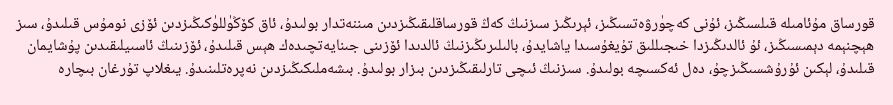قورساق مۇئامىلە قىلسىڭىز، ئۇنى كەچۈرۋەتسىڭىز، ئېرىڭىز سىزنىڭ كەڭ قورساقلىقىڭىزدىن مىننەتدار بولىدۇ، ئاق كۆڭۈللۈكىڭىزدىن ئۆزى نومۇس قىلىدۇ، سىز ھېچنېمە دېمىسىڭىز، ئۇ ئالدىڭىزدا خىجىللىق تۇيغۇسىدا ياشايدۇ، بالىلىرىڭىزنىڭ ئالدىدا ئۆزىنى جىنايەتچىدەك ھېس قىلىدۇ، ئۆزىنىڭ ئاسىيلىقىدىن پۇشايمان قىلىدۇ، لېكىن ئۇرۇشسىڭىزچۇ، دەل ئەكسىچە بولىدۇ. سىزنىڭ ئىچى تارلىقىڭىزدىن بىزار بولىدۇ. بىشەملىكىڭىزدىن نەپرەتلىنىدۇ. يىغلاپ تۇرغان بىچارە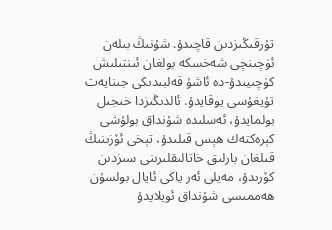تۇرقىڭىزدىن قاچىدۇ. شۇنىڭ بىلەن ئۈچىنچى شەخسكە بولغان ئىنتىلىش كۈچىيىدۇ-دە ئاشۇ قەلبىدىكى جىنايەت تۇيغۇسى يوقايدۇ. ئالدىڭىزدا خىجىل بولمايدۇ، ئەسلىدە شۇنداق بولۇشى كېرەكتەك ھېس قىلىدۇ، تېخى ئۆزىنىڭ قىلغان بارلىق خاتالىقلىرىنى سىزدىن كۆرىدۇ، مەيلى ئەر ياكى ئايال بولسۇن ھەممىسى شۇنداق ئويلايدۇ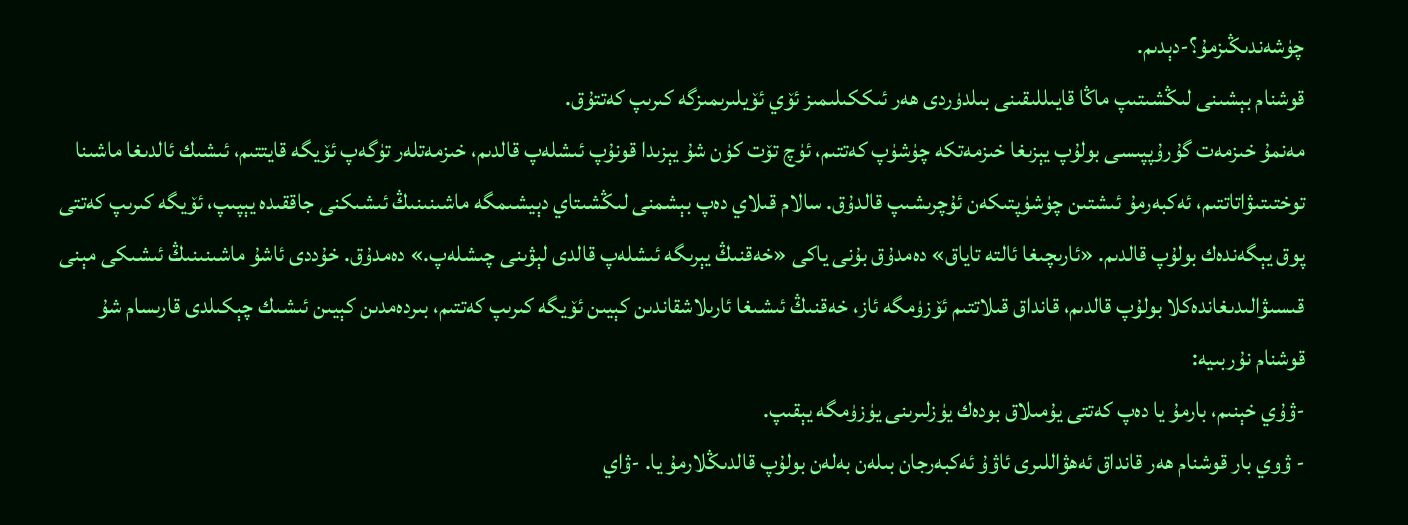چۈشەندىڭىزمۇ؟-دېدىم.
قوشنام بېشىنى لىڭشىتىپ ماڭا قايىللىقىنى بىلدۈردى ھەر ئىككىلىمىز ئۆي ئۆيلىرىمىزگە كىرىپ كەتتۇق.
مەنمۇ خىزمەت گۇرۇپپىسى بولۇپ يېزىغا خىزمەتكە چۈشۈپ كەتتىم، ئۈچ تۆت كۈن شۇ يېزىدا قونۇپ ئىشلەپ قالدىم، خىزمەتلەر تۈگەپ ئۆيگە قايتتىم، ئىشىك ئالدىغا ماشىنا توختىتىۋاتاتتىم، ئەكبەرمۇ ئىشتىن چۈشۈپتىكەن ئۇچرىشىپ قالدۇق. سالام قىلاي دەپ بېشمنى لىڭشىتاي دېيشىمگە ماشىنىنىڭ ئىشىكنى جاققىدە يېپىپ، ئۆيگە كىرىپ كەتتى پوق يېگەندەك بولۇپ قالدىم. «ئارىچىغا ئالتە تاياق» دەمدۇق بۇنى ياكى «خەقنىڭ يېرىگە ئىشلەپ قالدى لېۋىنى چىشلەپ.» دەمدۇق. خۇددى ئاشۇ ماشىنىنىڭ ئىشىكى مېنى قىسىۋالىدىغاندەكلا بولۇپ قالدىم، قانداق قىلاتتىم ئۆزۈمگە ئاز، خەقنىڭ ئىشىغا ئارىلاشقاندىن كېيىن ئۆيگە كىرىپ كەتتىم، بىردەمدىن كېيىن ئىشىك چېكىلدى قارىسام شۇ قوشنام نۇربىيە:
-ۋۇي خېنىم، بارمۇ يا دەپ كەتتى يۇمىلاق بودەك يۈزلىرىنى يۈزۈمگە يېقىپ.
- ۋوي بار قوشنام ھەر قانداق ئەھۋاللىرى ئاۋۇ ئەكبەرجان بىلەن بەلەن بولۇپ قالدىڭلارمۇ يا. -ۋاي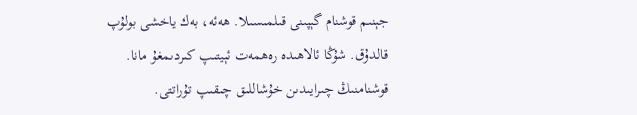جېنىم قوشنام گېپىنى قىلمىسىلا. ھەئە، بەك ياخشى بولۇپ قالدۇق. شۇڭا ئالاھىدە رەھمەت ئېيتىپ كىردىمغۇ مانا. قوشنامنىڭ چىرايىدىن خۇشاللىق چىقىپ تۇراتتى.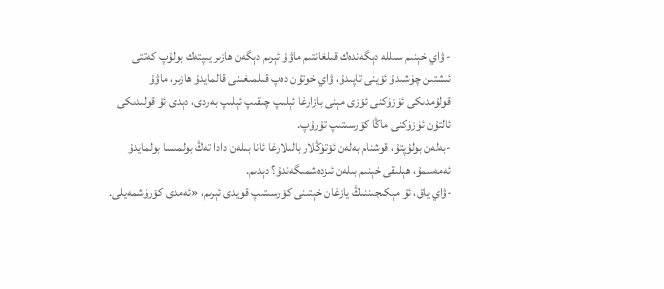- ۋاي خېنىم سىللە دېگەندەك قىلغانتىم ماۋۇ ئېرىم دېگەن ھازىر يىپتەك بولۇپ كەتتى ئىشتىن چۈشىدۇ ئۆينى تاپىدۇ، ۋاي خوتۇن دەپ قىلمىغىنى قالمايدۇ ھازىر، ماۋۇ قولۇمدىكى ئۈزۈكنى ئۆزى مېنى بازارغا ئېلىپ چىقىپ ئېلىپ بەردى، دېدى ئۇ قولىدىكى ئالتۇن ئۈزۈكنى ماڭا كۆرسىتىپ تۇرۇپ.
-بەلەن بولۇپتۇ، قوشنام بەلەن ئۆتۈڭلار بالىلارغا ئانا بىلەن دادا تەڭ بولمىسا بولمايدۇ ئەمەسمۇ، ھېلىقى خېنىم بىلەن ئىزدەشمىگەندۇ؟ دېدىم.
-ۋاي ياق، ئۇ مېكىجىننىڭ يازغان خېتىنى كۆرسىتىپ قويدى ئېرىم، «ئەمدى كۆرۈشمەيلى.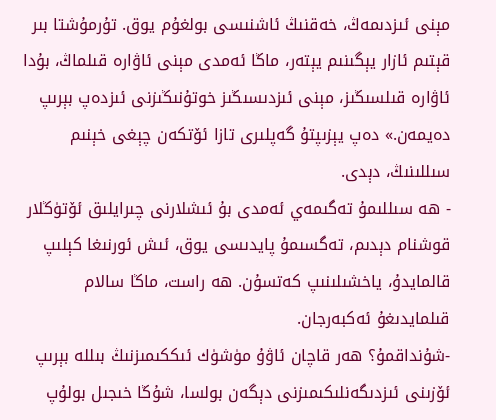مېنى ئىزدىمەڭ، خەقنىڭ ئاشنىسى بولغۇم يوق. تۇرمۇشتا بىر قېتىم ئازار يېگىنىم يېتەر، ماڭا ئەمدى مېنى ئاۋارە قىلماڭ، بۇدا ئاۋارە قىلسىڭىز، مېنى ئىزدىسىڭىز خوتۇنىڭىزنى ئىزدەپ بېرىپ دەيمەن.» دەپ يېزىپتۇ گەپلىرى تازا ئۆتكەن چېغى خېنىم سىللىنىڭ، دېدى.
- ھە سىللىمۇ تەگىمەي ئەمدى بۇ ئىشلارنى چىرايلىق ئۆتۈڭلار قوشنام دېدىم، تەگسىمۇ پايدىسى يوق، ئىش ئورنىغا كېلىپ قالمايدۇ، ياخشىلىنىپ كەتسۇن. ھە راست، ماڭا سالام قىلمايدىغۇ ئەكبەرجان.
-شۇنداقمۇ؟ ھەر قاچان ئاۋۇ مۈشۈك ئىككىمىزنىڭ بىللە بېرىپ ئۆزىنى ئىزدىگەنلىكىمىزنى دېگەن بولسا، شۇڭا خىجىل بولۇپ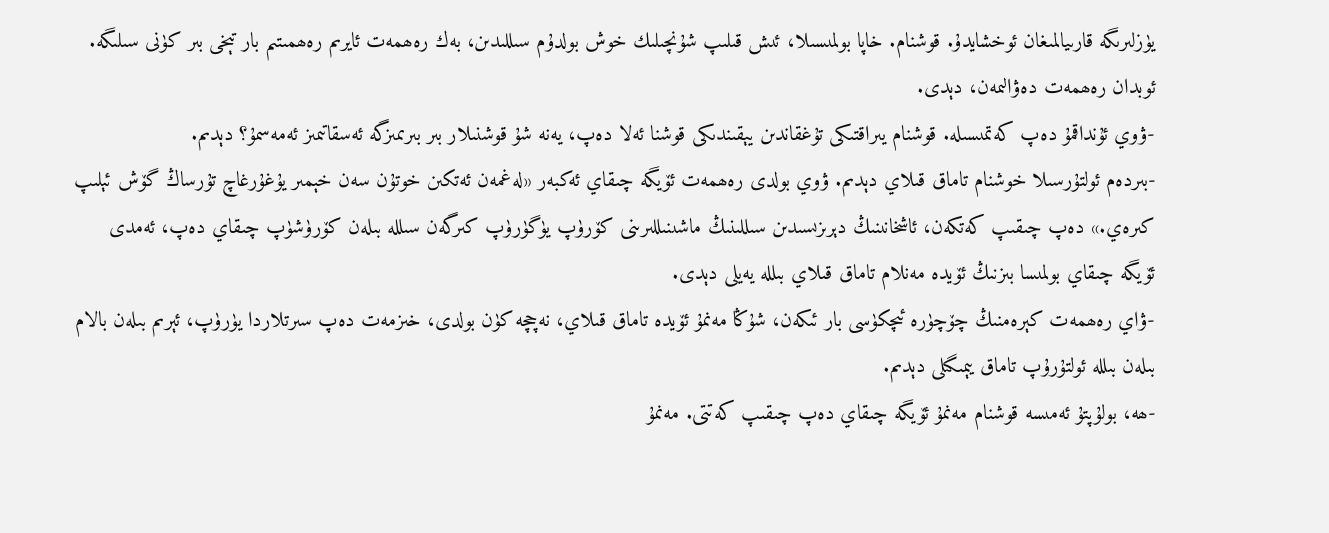يۈزلىرىگە قارىيالمىغان ئوخشايدۇ. قوشنام. خاپا بولمىسىلا، ئىش قىلىپ شۇنچىلىك خوش بولدۇم سىللىدىن، بەك رەھمەت ئايرىم رەھمىتىم بار تېخى بىر كۈنى سىلىگە. ئوبدان رەھمەت دەۋالىمەن، دېدى.
-ۋوي ئۇنداقمۇ دەپ كەتمىسىلە. قوشنام يىراقتىكى تۇغقاندىن يېقىندىكى قوشنا ئەلا دەپ، يەنە شۇ قوشنىلار بىر بىرىمىزگە ئەسقاتىمىز ئەمەسمۇ؟ دېدىم.
-بىردەم ئولتۇرسىلا خوشنام تاماق قىلاي دېدىم. ۋوي بولدى رەھمەت ئۆيگە چىقاي ئەكبەر «لەغمەن ئەتكىن خوتۇن سەن خېمىر يۇغۇرغاچ تۇرساڭ گۆش ئېلىپ كىرەي.» دەپ چىقىپ كەتكەن، ئاشخانىنىڭ دېرىزىسىدىن سىللىنىڭ ماشىنىللىرىنى كۆرۈپ يۈگۈرۈپ كىرگەن سىللە بىلەن كۆرۈشۈپ چىقاي دەپ، ئەمدى ئۆيگە چىقاي بولمىسا بىزنىڭ ئۆيدە مەنلام تاماق قىلاي بىللە يەيلى دېدى.
-ۋاي رەھمەت كېرەمنىڭ چۆچۈرە ئىچكۈسى بار ئىكەن، شۇڭا مەنمۇ ئۆيدە تاماق قىلاي، نەچچە كۈن بولدى، خىزمەت دەپ سىرتلاردا يۈرۈپ، ئېرىم بىلەن بالام بىلەن بىللە ئولتۇرۇپ تاماق يېمىگىلى دېدىم.
-ھە، بولۇپتۇ ئەمىسە قوشنام مەنمۇ ئۆيگە چىقاي دەپ چىقىپ كەتتى. مەنمۇ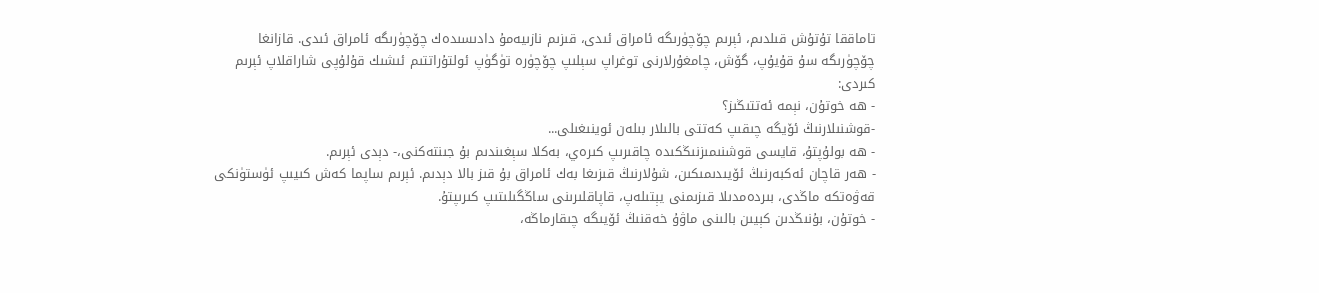تاماققا تۇتۇش قىلدىم، ئېرىم چۆچۈرىگە ئامراق ئىدى، قىزىم نازىيەمۇ دادىسىدەك چۆچۈرىگە ئامراق ئىدى. قازانغا چۆچۈرىگە سۇ قۇيۇپ، گۆش، چامغۇرلارنى توغراپ سېلىپ چۆچۈرە تۈگۈپ ئولتۇراتتىم ئىشىك قۇلۇپى شاراقلاپ ئېرىم كىردى:
- ھە خوتۇن، نېمە ئەتتىڭىز؟
-قوشنىلارنىڭ ئۆيگە چىقىپ كەتتى بالىلار بىلەن ئوينىغىلى...
- ھە بولۇپتۇ، قايسى قوشنىمىزنىڭكىدە چاقىرىپ كىرەي، بەكلا سېغىندىم بۇ جىنتەكنى،- دېدى ئېرىم.
- ھەر قاچان ئەكبەرنىڭ ئۆيىدىمىكىن، شۇلارنىڭ قىزىغا بەك ئامراق بۇ قىز بالا دېدىم. ئېرىم ساپما كەش كىيىپ ئۈستۈنكى قەۋەتكە ماڭدى، بىردەمدىلا قىزىمنى يېتىلەپ، قاپاقلىرىنى ساڭگىلىتىپ كىرىپتۇ.
- خوتۇن، بۇنىڭدىن كېيىن بالىنى ماۋۇ خەقنىڭ ئۆيىگە چىقارماڭە،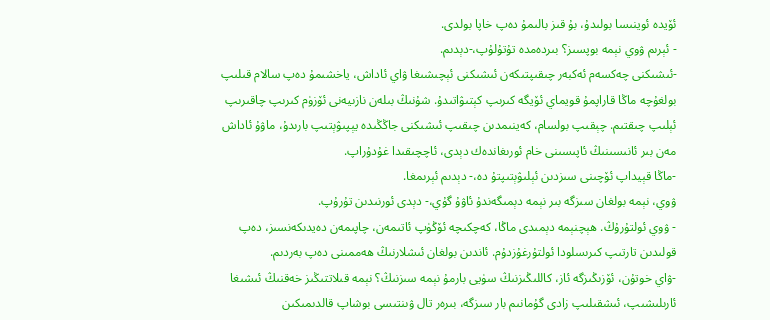ئۆيدە ئوينىسا بولىدۇ، بۇ قىز بالىمۇ دەپ خاپا بولدى.
- ئېرىم ۋوي نېمە بوپسىز؟ بىردەمدە تۇتۇلۇپ،-دېدىم.
-ئىشىكنى چەكسەم ئەكبەر چىقىپتىكەن ئىشىكنى ئېچىشىغا ۋاي ئاداش، ياخشىمۇ دەپ سالام قىلىپ بولغۇچە ماڭا قاراپمۇ قويماي ئۆيگە كىرىپ كېتىۋاتىدۇ. شۇنىڭ بىلەن نازىيەنى ئۆزۈم كىرىپ چاقىرىپ ئېلىپ چىقتىم. چېقىپ بولسام، كەينىمدىن چىقىپ ئىشىكنى جاڭڭىدە يېپىۋېتىپ بارىدۇ، ماۋۇ ئاداش مەن بىر ئانىسىنىڭ ئاپىسىنى خام ئورىغاندەك دېدى، ئاچچىقىدا غۇدۇراپ.
-ماڭا قېيداپ ئۆچىنى سىزدىن ئېلىۋېتىپتۇ دە،- دېدىم ئېرىمغا.
ۋوي، نېمە بولغان سىزگە بىر نېمە دېمىگەندۇ ئاۋۇ گۇي،- دېدى ئورنىدىن تۇرۇپ.
- ۋوي ئولتۇرۇڭ. ھېچنېمە دېمىدى ماڭا، كەچكىچە ئۆڭۈپ ئاتىمەن، چاپىمەن دەيدىكەنسىز، دەپ قولىدىن تارتىپ كىرىسلودا ئولتۇرغۇزدۇم. ئاندىن بولغان ئىشلارنىڭ ھەممىنى دەپ بەردىم.
-ۋاي خوتۇن، ئۆزىڭىزگە ئاز، كاللىڭىزنىڭ سۈيى بارمۇ نېمە سىزنىڭ؟ نېمە قىلاتتىڭىز خەقنىڭ ئىشىغا ئارىلىشىپ، ئىشقىلىپ زادى گۇمانىم بار سىزگە، بىرەر تال ۋىنتىسى بوشاپ قالدىمىكىن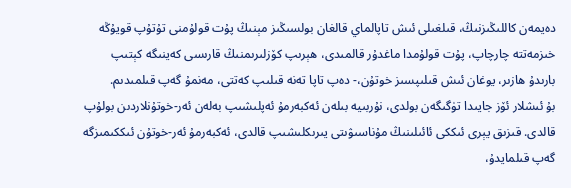دەيمەن كاللىڭىزنىڭ، قىلغىلى ئىش تاپالماي قالغان بولسىڭىز مېنىڭ پۇت قولۇمنى تۇتۇپ قويۇڭە خىزمەتتە چارچاپ، پۇت قولۇمدا ماغدۇر قالمىدى، ھېرىپ كۆزلىرىمنىڭ قارىسى كەينىگە كېتىپ بارىدۇ ھازىر، يوغان ئىش قىلىپسىز خوتۇن،- دەپ تاپا تەنە قىلىپ كەتتى، مەنمۇ گەپ قىلمىدىم.
بۇ ئىشلار ئۆز جايىدا تۈگىگەن بولدى، نۇربىيە بىلەن ئەكبەرمۇ ئەپلىشىپ بەلەن ئەر-خوتۇنلاردىن بولۇپ قالدى. قىزىق يېرى ئىككى ئائىلىنىڭ مۇناسىۋىتى يىرىكلىشىپ قالدى، ئەكبەرمۇ ئەر-خوتۇن ئىككىمىزگە گەپ قىلمايدۇ،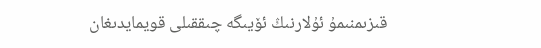قىزىمنىمۇ ئۇلارنىڭ ئۆيىگە چىققىلى قويمايدىغان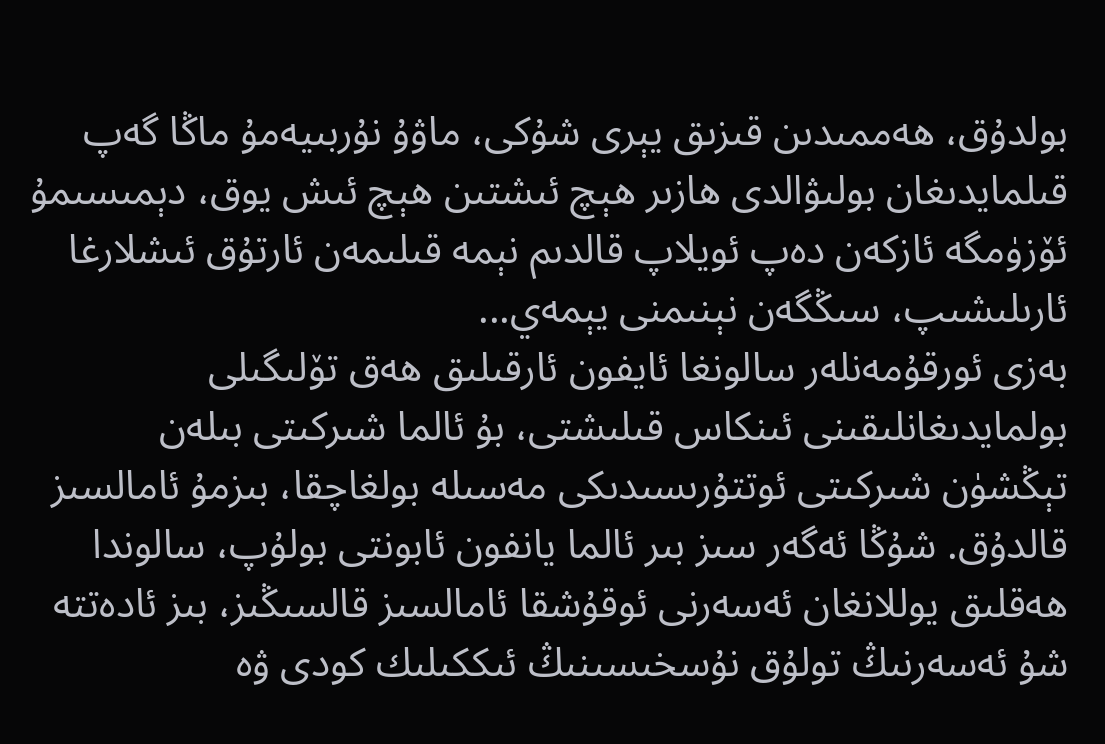بولدۇق، ھەممىدىن قىزىق يېرى شۇكى، ماۋۇ نۇربىيەمۇ ماڭا گەپ قىلمايدىغان بولىۋالدى ھازىر ھېچ ئىشتىن ھېچ ئىش يوق، دېمىسىمۇ ئۆزۈمگە ئازكەن دەپ ئويلاپ قالدىم نېمە قىلىمەن ئارتۇق ئىشلارغا ئارىلىشىپ، سىڭگەن نېنىمنى يېمەي...
بەزى ئورقۇمەنلەر سالونغا ئايفون ئارقىلىق ھەق تۆلىگىلى بولمايدىغانلىقىنى ئىنكاس قىلىشتى، بۇ ئالما شىركىتى بىلەن تېڭشۈن شىركىتى ئوتتۇرىسىدىكى مەسىلە بولغاچقا، بىزمۇ ئامالسىز قالدۇق. شۇڭا ئەگەر سىز بىر ئالما يانفون ئابونتى بولۇپ، سالوندا ھەقلىق يوللانغان ئەسەرنى ئوقۇشقا ئامالسىز قالسىڭىز، بىز ئادەتتە شۇ ئەسەرنىڭ تولۇق نۇسخىسىنىڭ ئىككىلىك كودى ۋە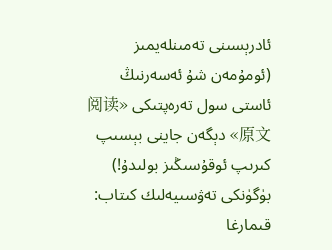ئادرېسىنى تەمىنلەيمىز (ئومۇمەن شۇ ئەسەرنىڭ ئاستى سول تەرەپتىكى «阅读原文» دېگەن جاينى بېسىپ كىرىپ ئوقۇسىڭىز بولىدۇ!)
بۈگۈنكى تەۋسىيەلىك كىتاب: قىمارغا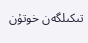تىكىلگەن خوتۇن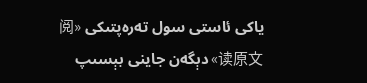ياكى ئاستى سول تەرەپتىكى «阅读原文» دېگەن جاينى بېسىپ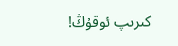كىرىپ ئوقۇڭ!